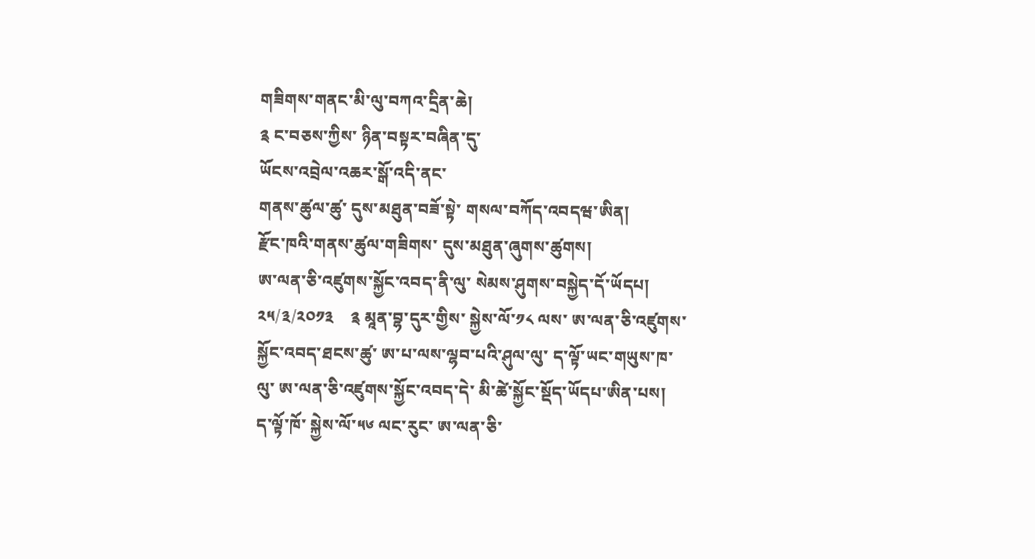གཟིགས་གནང་མི་ལུ་བཀའ་དྲིན་ཆེ།
༉ ང་བཅས་ཀྱིས་ ཉིན་བསྟར་བཞིན་དུ་
ཡོངས་འབྲེལ་འཆར་སྒོ་འདི་ནང་
གནས་ཚུལ་ཚུ་ དུས་མཐུན་བཟོ་སྟེ་ གསལ་བཀོད་འབདཝ་ཨིན།
རྫོང་ཁའི་གནས་ཚུལ་གཟིགས་ དུས་མཐུན་ཞུགས་ཚུགས།
ཨ་ལན་ཅི་འཛུགས་སྐྱོང་འབད་ནི་ལུ་ སེམས་ཤུགས་བསྐྱེད་དོ་ཡོདཔ།
༢༥/༣/༢༠༡༣    ༉ མཱན་བྷ་དུར་གྱིས་ སྐྱེས་ལོ་༡༨ ལས་ ཨ་ལན་ཅི་འཛུགས་སྐྱོང་འབད་ཐངས་ཚུ་ ཨ་པ་ལས་ལྷབ་པའི་ཤུལ་ལུ་ ད་ལྟོ་ཡང་གཡུས་ཁ་ལུ་ ཨ་ལན་ཅི་འཛུགས་སྐྱོང་འབད་དེ་ མི་ཚེ་སྐྱོང་སྡོད་ཡོདཔ་ཨིན་པས།
ད་ལྟོ་ཁོ་ སྐྱེས་ལོ་༥༦ ལང་རུང་ ཨ་ལན་ཅི་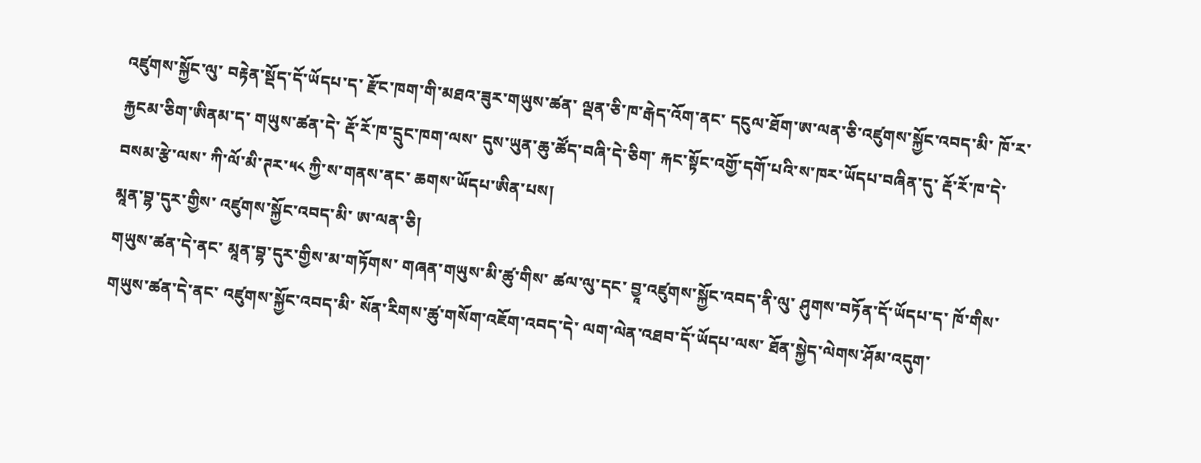འཛུགས་སྐྱོང་ལུ་ བརྟེན་སྡོད་དོ་ཡོདཔ་ད་ རྫོང་ཁག་གི་མཐའ་ཟུར་གཡུས་ཚན་ ལྡན་ཅི་ཁ་རྒེད་འོག་ནང་ དངུལ་ཐོག་ཨ་ལན་ཅི་འཛུགས་སྐྱོང་འབད་མི་ ཁོ་ར་རྐྱངམ་ཅིག་ཨིནམ་ད་ གཡུས་ཚན་དེ་ རྡོ་རོ་ཁ་དྲུང་ཁག་ལས་ དུས་ཡུན་ཆུ་ཚོད་བཞི་དེ་ཅིག་ རྐང་སྟོང་འགྱོ་དགོ་པའི་ས་ཁར་ཡོདཔ་བཞིན་དུ་ རྡོ་རོ་ཁ་དེ་ བསམ་རྩེ་ལས་ ཀི་ལོ་མི་ཊར་༥༨ ཀྱི་ས་གནས་ནང་ ཆགས་ཡོདཔ་ཨིན་པས།
མཱན་བྷ་དུར་གྱིས་ འཛུགས་སྐྱོང་འབད་མི་ ཨ་ལན་ཅི།
གཡུས་ཚན་དེ་ནང་ མཱན་བྷ་དུར་གྱིས་མ་གཏོགས་ གཞན་གཡུས་མི་ཚུ་གིས་ ཚལ་ལུ་དང་ བྱཱ་འཛུགས་སྐྱོང་འབད་ནི་ལུ་ ཤུགས་བཏོན་དོ་ཡོདཔ་ད་ ཁོ་གིས་ གཡུས་ཚན་དེ་ནང་ འཛུགས་སྐྱོང་འབད་མི་ སོན་རིགས་ཚུ་གསོག་འཇོག་འབད་དེ་ ལག་ལེན་འཐབ་དོ་ཡོདཔ་ལས་ ཐོན་སྐྱེད་ལེགས་ཤོམ་འདུག་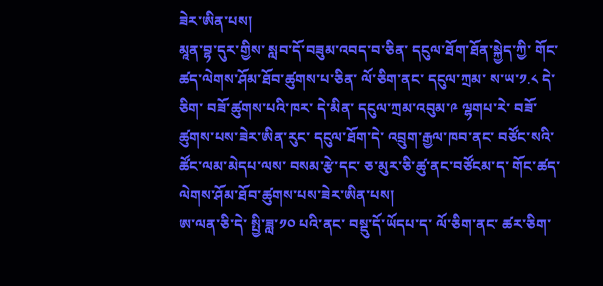ཟེར་ཨིན་པས།
མཱན་བྷ་དུར་གྱིས་ སླབ་དོ་བཟུམ་འབད་བ་ཅིན་ དངུལ་ཐོག་ཐོན་སྐྱེད་ཀྱི་ གོང་ཚད་ལེགས་ཤོམ་ཐོབ་ཚུགས་པ་ཅིན་ ལོ་ཅིག་ནང་ དངུལ་ཀྲམ་ ས་ཡ་༡.༨ དེ་ཅིག་ བཟོ་ཚུགས་པའི་ཁར་ དེ་མིན་ དངུལ་ཀྲམ་འབུམ་༩ ལྷགཔ་རེ་ བཟོ་ཚུགས་པས་ཟེར་ཨིན་རུང་ དངུལ་ཐོག་དེ་ འབྲུག་རྒྱལ་ཁབ་ནང་ བཙོང་སའི་ཚོང་ལམ་མེདཔ་ལས་ བསམ་རྩེ་དང་ ཅ་མུར་ཅི་ཚུ་ནང་བཙོངམ་ད་ གོང་ཚད་ ལེགས་ཤོམ་ཐོབ་ཚུགས་པས་ཟེར་ཨིན་པས།
ཨ་ལན་ཅི་དེ་ སྤྱི་ཟླ་༡༠ པའི་ནང་ བསྡུ་དོ་ཡོདཔ་ད་ ལོ་ཅིག་ནང་ ཚར་ཅིག་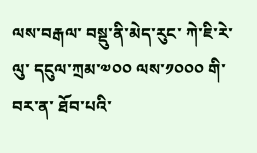ལས་བརྒལ་ བསྡུ་ནི་མེད་རུང་ ཀེ་ཇི་རེ་ལུ་ དངུལ་ཀྲམ་༧༠༠ ལས་༡༠༠༠ གི་བར་ན་ ཐོབ་པའི་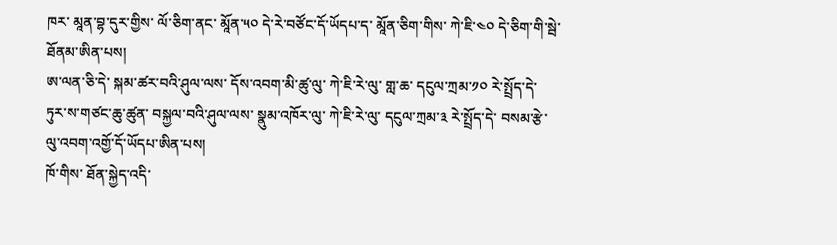ཁར་ མཱན་བྷ་དུར་གྱིས་ ལོ་ཅིག་ནང་ མཱོན་༥༠ དེ་རེ་བཙོང་དོ་ཡོདཔ་ད་ མཱོན་ཅིག་གིས་ ཀེ་ཇི་༤༠ དེ་ཅིག་གི་སྦེ་ཐོནམ་ཨིན་པས།
ཨ་ལན་ཅི་དེ་ སྐམ་ཚར་བའི་ཤུལ་ལས་ དོས་འབག་མི་ཚུ་ལུ་ ཀེ་ཇི་རེ་ལུ་ གླ་ཆ་ དངུལ་ཀྲམ་༡༠ རེ་སྤྲོད་དེ་ ཏུར་ས་གཙང་ཆུ་ཚུན་ བསྐྱལ་བའི་ཤུལ་ལས་ སྣུམ་འཁོར་ལུ་ ཀེ་ཇི་རེ་ལུ་ དངུལ་ཀྲམ་༣ རེ་སྤྲོད་དེ་ བསམ་རྩེ་ལུ་འབག་འགྱོ་དོ་ཡོདཔ་ཨིན་པས།
ཁོ་གིས་ ཐོན་སྐྱེད་འདི་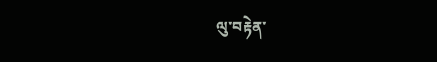ལུ་བརྟེན་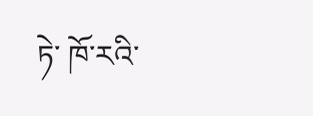ཏེ་ ཁོ་རའི་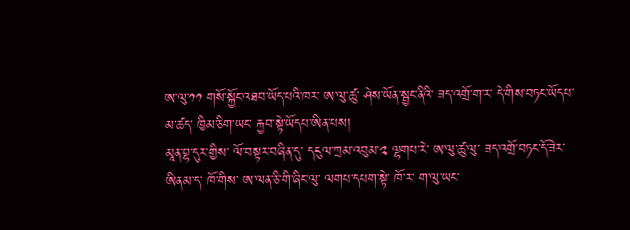ཨ་ལུ་༡༡ གསོ་སྐྱོང་འཐབ་ཡོད་པའི་ཁར་ ཨ་ལུ་ཚུ་ ཤེས་ཡོན་སྦྱང་ནིའི་ ཟད་འགྲོ་ག་ར་ དེ་གིས་བཏང་ཡོདཔ་མ་ཚད་ ཁྱིམ་ཅིག་ཡང་ རྐྱབ་སྟེ་ཡོདཔ་ཨིན་པས།
མཱན་བྷ་དུར་གྱིས་ ལོ་བསྟར་བཞིན་དུ་ དངུལ་ཀྲམ་འབུམ་༢ ལྷགཔ་རེ་ ཨ་ལུ་ཚུ་ལུ་ ཟད་འགྲོ་བཏང་དོ་ཟེར་ཨིནམ་ད་ ཁོ་གིས་ ཨ་ལན་ཅི་གི་ཞིང་ལུ་ ལགཔ་དཔག་སྟེ་ ཁོ་ར་ ག་ལུ་ཡང་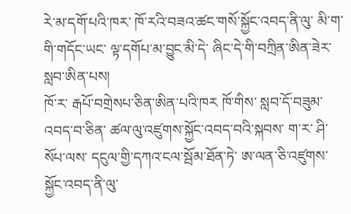རེ་མ་དགོ་པའི་ཁར་ ཁོ་རའི་བཟའ་ཚང་གསོ་སྐྱོང་འབད་ནི་ལུ་ མི་ག་གི་གདོང་ཡང་ ལྟ་དགོཔ་མ་བྱུང་མི་དེ་ ཞིང་དེ་གི་བཀྲིན་ཨིན་ཟེར་ སླབ་ཨིན་པས།
ཁོ་ར་ རྒཔོ་བགྲེསཔ་ཅིན་ཨིན་པའི་ཁར ཁོ་གིས་ སླབ་དོ་བཟུམ་འབད་བ་ཅིན་ ཚལ་ལུ་འཛུགས་སྐྱོང་འབད་བའི་སྐབས་ ག་ར་ ཤི་སོཔ་ལས་ དངུལ་གྱི་དཀའ་ངལ་སྦོམ་ཐོན་ཏེ་ ཨ་ལན་ཅི་འཛུགས་སྐྱོང་འབད་ནི་ལུ་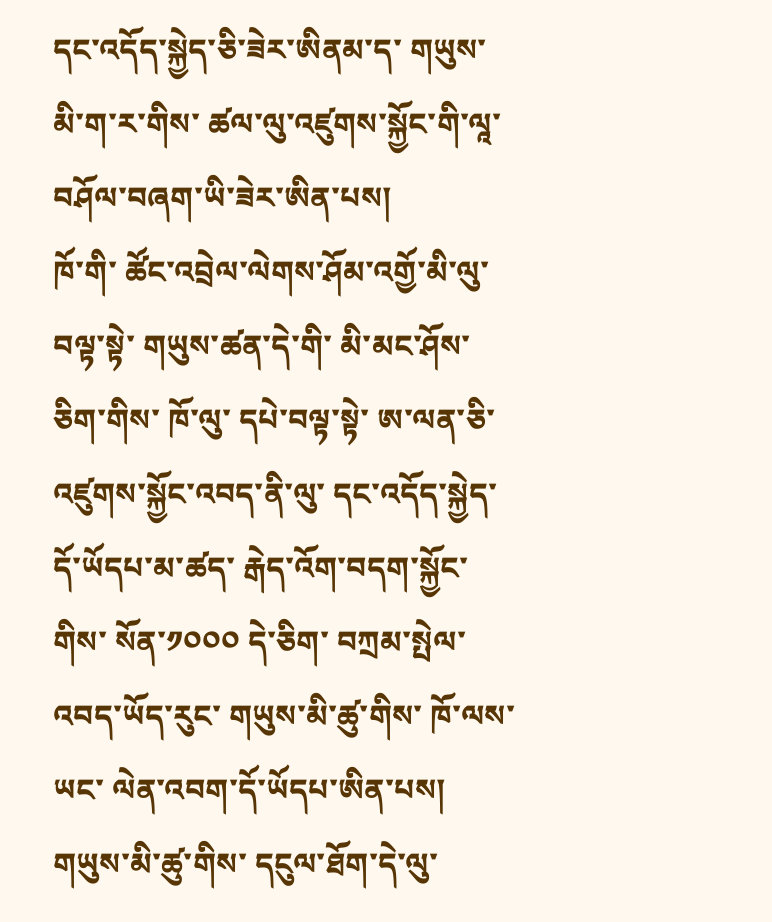དང་འདོད་སྐྱེད་ཅི་ཟེར་ཨིནམ་ད་ གཡུས་མི་ག་ར་གིས་ ཚལ་ལུ་འཛུགས་སྐྱོང་གི་ལཱ་ བཤོལ་བཞག་ཡི་ཟེར་ཨིན་པས།
ཁོ་གི་ ཚོང་འབྲེལ་ལེགས་ཤོམ་འགྱོ་མི་ལུ་བལྟ་སྟེ་ གཡུས་ཚན་དེ་གི་ མི་མང་ཤོས་ཅིག་གིས་ ཁོ་ལུ་ དཔེ་བལྟ་སྟེ་ ཨ་ལན་ཅི་འཛུགས་སྐྱོང་འབད་ནི་ལུ་ དང་འདོད་སྐྱེད་དོ་ཡོདཔ་མ་ཚད་ རྒེད་འོག་བདག་སྐྱོང་གིས་ སོན་༡༠༠༠ དེ་ཅིག་ བཀྲམ་སྤེལ་འབད་ཡོད་རུང་ གཡུས་མི་ཚུ་གིས་ ཁོ་ལས་ཡང་ ལེན་འབག་དོ་ཡོདཔ་ཨིན་པས།
གཡུས་མི་ཚུ་གིས་ དངུལ་ཐོག་དེ་ལུ་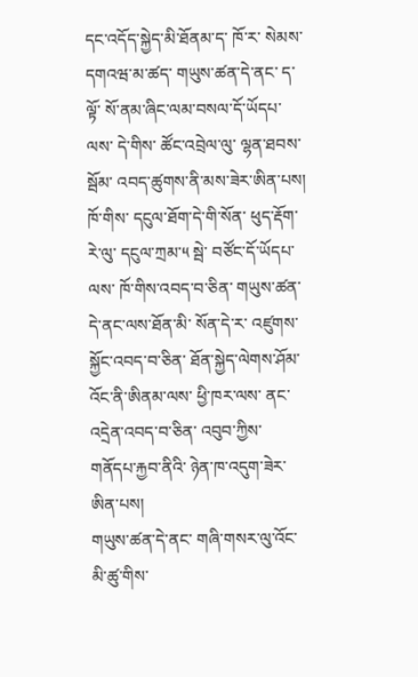དང་འདོད་སྐྱེད་མི་ཐོནམ་ད་ ཁོ་ར་ སེམས་དགའཝ་མ་ཚད་ གཡུས་ཚན་དེ་ནང་ ད་ལྟོ་ སོ་ནམ་ཞིང་ལམ་བསལ་དོ་ཡོདཔ་ལས་ དེ་གིས་ ཚོང་འབྲེལ་ལུ་ ལྷན་ཐབས་སྦོམ་ འབད་ཚུགས་ནི་མས་ཟེར་ཨིན་པས།
ཁོ་གིས་ དངུལ་ཐོག་དེ་གི་སོན་ ཕུད་རྡོག་རེ་ལུ་ དངུལ་ཀྲམ་༥ སྦེ་ བཙོང་དོ་ཡོདཔ་ལས་ ཁོ་གིས་འབད་བ་ཅིན་ གཡུས་ཚན་དེ་ནང་ལས་ཐོན་མི་ སོན་དེ་ར་ འཛུགས་སྐྱོང་འབད་བ་ཅིན་ ཐོན་སྐྱེད་ལེགས་ཤོམ་ འོང་ནི་ཨིནམ་ལས་ ཕྱི་ཁར་ལས་ ནང་འདྲེན་འབད་བ་ཅིན་ འབུབ་ཀྱིས་ གནོདཔ་རྐྱབ་ནིའི་ ཉེན་ཁ་འདུག་ཟེར་ཨིན་པས།
གཡུས་ཚན་དེ་ནང་ གཞི་གསར་ལུ་འོང་མི་ཚུ་གིས་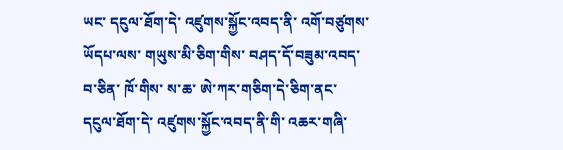ཡང་ དངུལ་ཐོག་དེ་ འཛུགས་སྐྱོང་འབད་ནི་ འགོ་བཙུགས་ཡོདཔ་ལས་ གཡུས་མི་ཅིག་གིས་ བཤད་དོ་བཟུམ་འབད་བ་ཅིན་ ཁོ་གིས་ ས་ཆ་ ཨེ་ཀར་གཅིག་དེ་ཅིག་ནང་ དངུལ་ཐོག་དེ་ འཛུགས་སྐྱོང་འབད་ནི་གི་ འཆར་གཞི་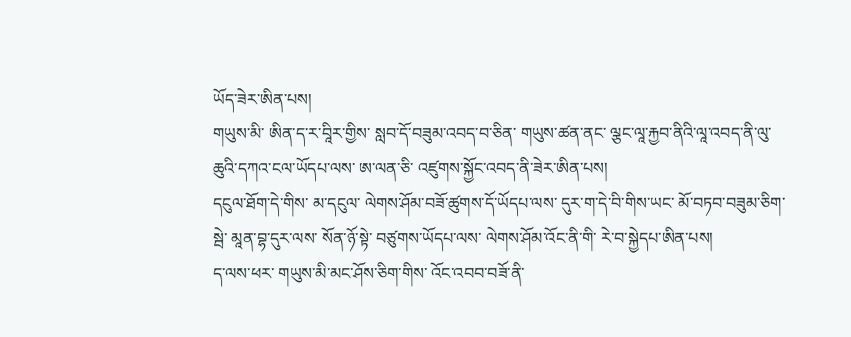ཡོད་ཟེར་ཨིན་པས།
གཡུས་མི་ ཨིན་ད་ར་བཱིར་གྱིས་ སླབ་དོ་བཟུམ་འབད་བ་ཅིན་ གཡུས་ཚན་ནང་ ལྕང་ལཱ་རྐྱབ་ནིའི་ལཱ་འབད་ནི་ལུ་ ཆུའི་དཀའ་ངལ་ཡོདཔ་ལས་ ཨ་ལན་ཅི་ འཛུགས་སྐྱོང་འབད་ནི་ཟེར་ཨིན་པས།
དངུལ་ཐོག་དེ་གིས་ མ་དངུལ་ ལེགས་ཤོམ་བཟོ་ཚུགས་དོ་ཡོདཔ་ལས་ དུར་ག་དེ་བི་གིས་ཡང་ མོ་བཏབ་བཟུམ་ཅིག་སྦེ་ མཱན་བྷ་དུར་ལས་ སོན་ཉོ་སྟེ་ བཙུགས་ཡོདཔ་ལས་ ལེགས་ཤོམ་འོང་ནི་གི་ རེ་བ་སྐྱེདཔ་ཨིན་པས།
ད་ལས་ཕར་ གཡུས་མི་མང་ཤོས་ཅིག་གིས་ འོང་འབབ་བཟོ་ནི་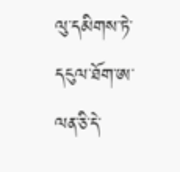ལུ་དམིགས་ཏེ་ དངུལ་ཐོག་ཨ་ལན་ཅི་དེ་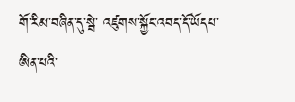གོ་རིམ་བཞིན་དུ་སྦེ་ འཛུགས་སྐྱོང་འབད་དོ་ཡོདཔ་ཨིན་པའི་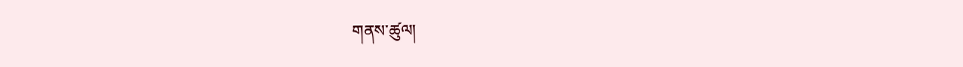གནས་ཚུལ།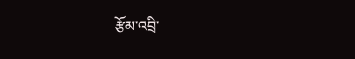རྩོམ་འབྲི་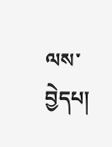ལས་བྱེདཔ།